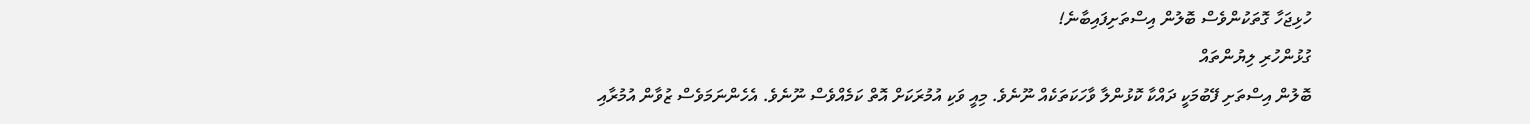ހުޅިޖަހާ ގޮތަކުންވެސް ބޮލުން އިސްތަށިފައިބާނެ!
ގުޅުންހުރި ލިޔުންތައް
ބޮލުން އިސްތަށި ފޭބުމަކީ ދައްކާ ކޮޅުންލާ ވާހަކަތަކެއް ނޫނެވެ. މިއީ ވަކި އުމުރަކަށް އޮތް ކަމެއްވެސް ނޫނެވެ. އެހެންނަމަވެސް ޒުވާން އުމުރާއި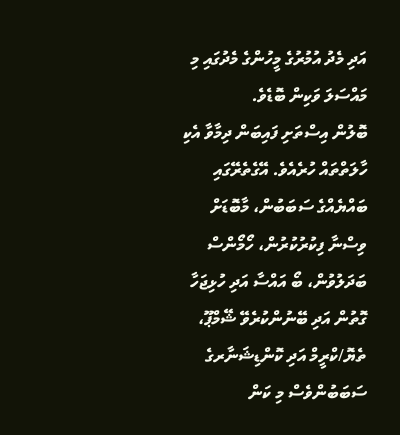އަދި މެދު އުމުރުގެ މީހުންގެ މެދުގައި މި މައްސަލަ ވަކިން ބޮޑެވެ.
ބޮލުން އިސްތަށި ފައިބަން ދިމާވާ އެކި ހާލަތްތައް ހުރެއެވެ. އޭގެތެރޭގައި ބައްޔެއްގެ ސަބަބުން، މާބޮޑަށް ވިސްނާ ފިކުރުކުރުން، ހޯމޯންސް ބަދަލުވުން، ބޯ އައްސާ އަދި ހުޅިޖަހާ ގޮތުން އަދި ބޭނުންކުރެވޭ ޝޭމްޕޫ، ތެޔޮ/ކްރީމް އަދި ކޮންޑިޝަނާރގެ ސަބަބުންވެސް މި ކަން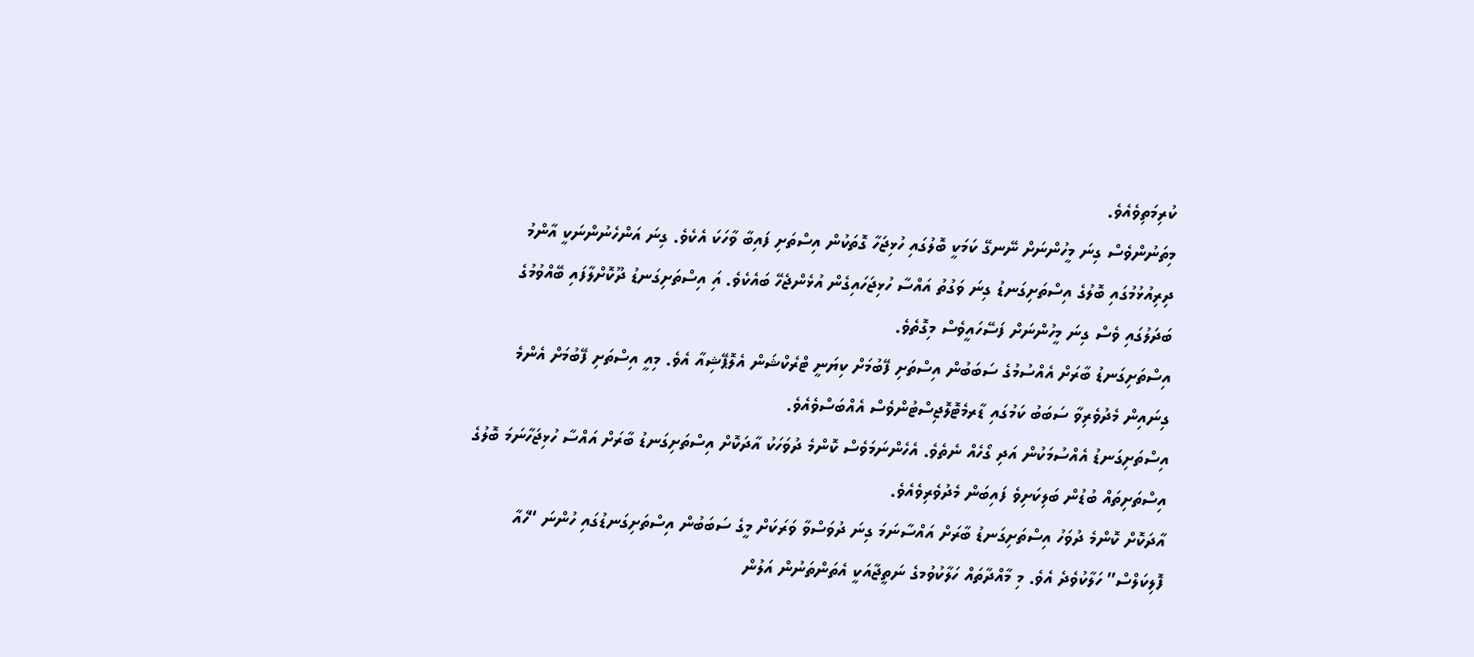ކުރިމަތިވެއެވެ.
މިތަނުންވެސް ގިނަ މީހުންނަށް ނޭނގޭ ކަމަކީ ބޮލުގައި ހުޅިޖަހާ ގޮތަކުން އިސްތަށި ފައިބާ ވާހަކަ އެކެވެ. ގިނަ އަންހެނުންނަކީ އާންމު ދިރިއުޅުމުގައި ބޮލުގެ އިސްތަށިގަނޑު ގިނަ ވަގުތު އައްސާ ހުޅިޖަހައިގެން އުޅެންޖެހޭ ބައެކެވެ. އަި އިސްތަށިގަނޑު ދޫކޮށްލާފައި ބޭއްވުމުގެ ބަދަލުގައި ވެސް ގިނަ މީހުންނަށް ފަސޭހައީވެސް މިގޮތެވެ.
އިސްތަށިގަނޑު ބާރަށް އެއްސުމުގެ ސަބަބުން އިސްތަށި ފޭބުމަށް ކިޔަނީ ޓްރެކްޝަން އެލޮޕޭޝިއާ އެވެ. މިއީ އިސްތަށި ފޭބުމަށް އެންމެ ގިނައިން މެދުވެރިވާ ސަބަބު ކަމުގައި ޑާރމެޓޮލޮޖިސްޓުންވެސް އެއްބަސްވެއެވެ.
އިސްތަށިގަނޑު އެއްސުމަކުން އަދި ގޯހެއް ނެތެވެ. އެހެންނަމަވެސް ކޮންމެ ދުވަހަކު އާދަކޮށް އިސްތަށިގަނޑު ބާރަށް އައްސާ ހުޅިޖަހާނަމަ ބޮލުގެ އިސްތަށިތައް ބުޑުން ބަލިކަށިވެ ފައިބަން މެދުވެރިވެއެވެ.
އާދަކޮށް ކޮންމެ ދުވަހު އިސްތަށިގަނޑު ބާރަށް އައްސާނަމަ ގިނަ ދުވަސްވާ ވަރަކަށް މީގެ ސަބަބުން އިސްތަށިގަނޑުގައި ހުންނަ “ހެއާ ފޮލިކަލްސް” ހަލާކުވެދެ އެވެ. މި މާއްދާތައް ހަލާކުވުމގެ ނަތީޖާއަކީ އެތަންތަނުން އަލުން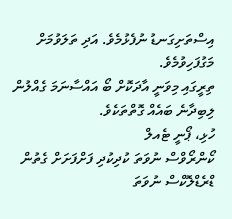އިސްތަށިގަނޑު ނުފެޅުމެވެ. އަދި ތަލަވުމަށް މަގުފަހިވުމެވެ.
ތިރީގައި މިވަނީ އާދަކޮށް ބޯ އައްސާނަމަ ގެއްލުން ލިބިދާނެ ބައެއް ގޮތްތަކެވެ.
ހުޅި، ޕޯނީ ޓެއލް
ކޯންރޯވްސް ނުވަތަ ކުދިކުދި ފަށްފަށަށް ގެތުން
ޑްރެޑްލޮކްސް ނުވަތަ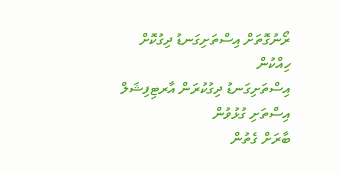ރޯނުގޮތަށް އިސްތަށިގަނޑު ދިގުކޮށް ހިއްކުން
އިސްތަށިގަނޑު ދިގުކުރަން އާރޓިފިޝަލް އިސްތަށި ގުޅުވުން
ބާރަށް ގެތުން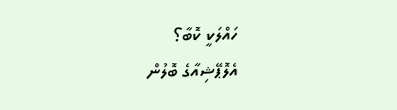ހައްލަކީ ކޮބާ؟
އެލޮޕޭޝިއާގެ ބޮލުން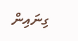ގިނައިން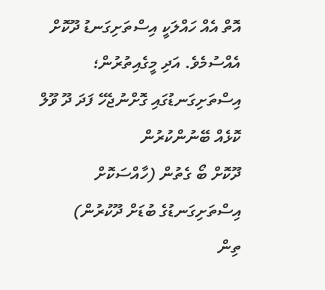އޮތް އެއް ހައްލަކީ އިސްތަށިގަނޑު ދޫކޮށް އެއްސުމެވެ. އަދި މީގެއިތުރުން؛
އިސްތަށިގަނޑުގައި ގޮށްނުޖެހޭ ފަދަ ދޫ ވޫލް ކޮޅެއް ބޭނުންކުރުން
ދޫކޮށް ބޯ ގެތުން (ހާއްސަކޮށް އިސްތަށިގަނޑުގެ ބުޑަށް ދޫކުރުން)
ތިން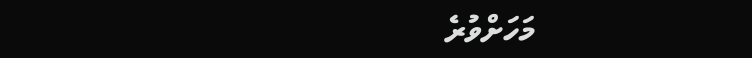މަހަށްވުރެ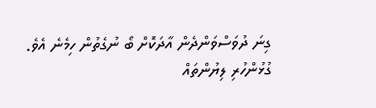ގިނަ ދުވަސްވަންދެން އާދަކޮށް ބޯ ނުގެތުން ހިމެނެ އެވެ.
ގުޅުންހުރި ލިޔުންތައް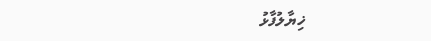ޚިޔާލުފާޅު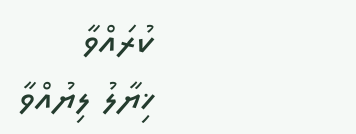ކުރައްވާ
ޚިޔާލު ލިޔުއްވާ